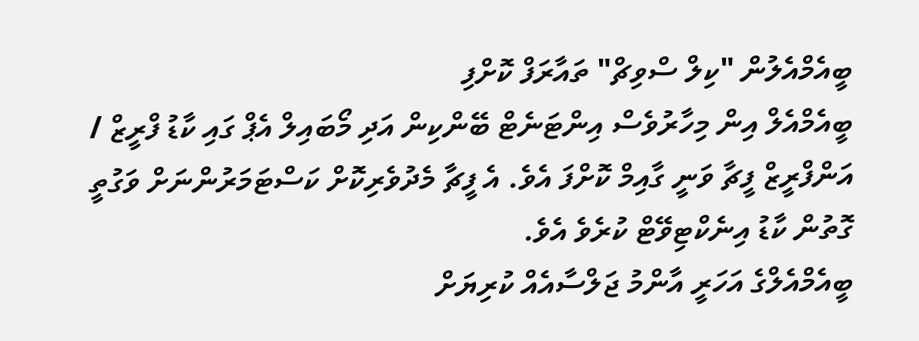ބީއެމްއެލުން "ކިލް ސްވިޗް" ތައާރަފް ކޮށްފި
ބީއެމްއެލް އިން މިހާރުވެސް އިންޓަނެޓް ބޭންކިން އަދި މޯބައިލް އެޕް ގައި ކާޑު ފްރީޒް / އަންފްރީޒް ފީޗާ ވަނީ ގާއިމް ކޮށްފަ އެވެ. އެ ފީޗާ މެދުވެރިކޮށް ކަސްޓަމަރުންނަށް ވަގުތީ ގޮތުން ކާޑު އިނެކްޓިވޭޓް ކުރެވެ އެވެ.
ބީއެމްއެލްގެ އަހަރީ އާންމު ޖަލްސާއެއް ކުރިޔަށް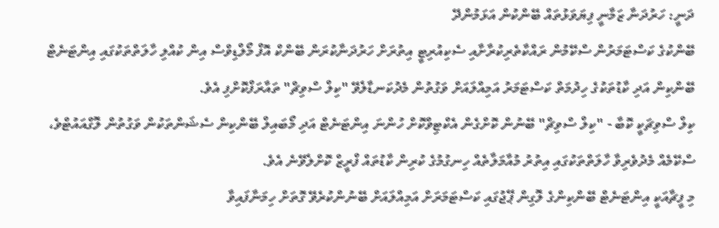ދަނީ: ހަރުދަނާ ޒަމާނީ ފިޔަވަޅުތައް ބޭންކުން އަޅަމުންދޭ
ބޭންކުގެ ކަސްޓަމަރުން ސްކޭމުން ރައްކާތެރިކުރާށާއި ސެކިއުރިޓީ އިތުރަށް ހަރުދަނާކުރަން ބޭންކް އޮފް މޯލްޑިވްސް އިން ކުއްލި ހާލަތްތަކުގައި އިންޓަނެޓް ބޭންކިން އަދި ކާޑުތަކުގެ ހިދުމަތް ކަސްޓަމަރު އަމިއްލައަށް ވަގުތުން މެދުކަނޑާލެވޭ "ކިލް ސްވިޗް" ތައާރަފްކޮށްފި އެވެ.
ކިލް ސްވިޗަކީ ކޮބާ - "ކިލް ސްވިޗް" ބޭނުން ކޮށްގެން އެކްޓިވްކޮށް ހުންނަ އިންޓަނެޓް އަދި މޯބައިލް ބޭންކިން ސެޝަންތަކުން ވަގުތުން ލޮގްއައުޓްވެ، ސްކޭމެއް މެދުވެރިވާ ހާލަތްތަކުގައި އިތުރު މުއާމަލާތެއް ހިނގުމުގެ ކުރިން ކާޑުތައް ފްރީޒް ކޮށްލެވޭނެ އެވެ.
މި ފީޗާއަކީ އިންޓަނެޓް ބޭންކިންގެ ލޮގިން ޕޭޖުގައި ކަސްޓަމަރަށް އަމިއްލައަށް ބޭނުންކުރެވޭ ގޮތަށް ހިމަނާފައިވާ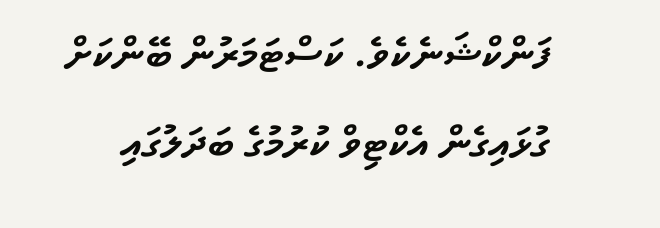ފަންކްޝަނެކެވެ. ކަސްޓަމަރުން ބޭންކަށް ގުޅައިގެން އެކްޓިވް ކުރުމުގެ ބަދަލުގައި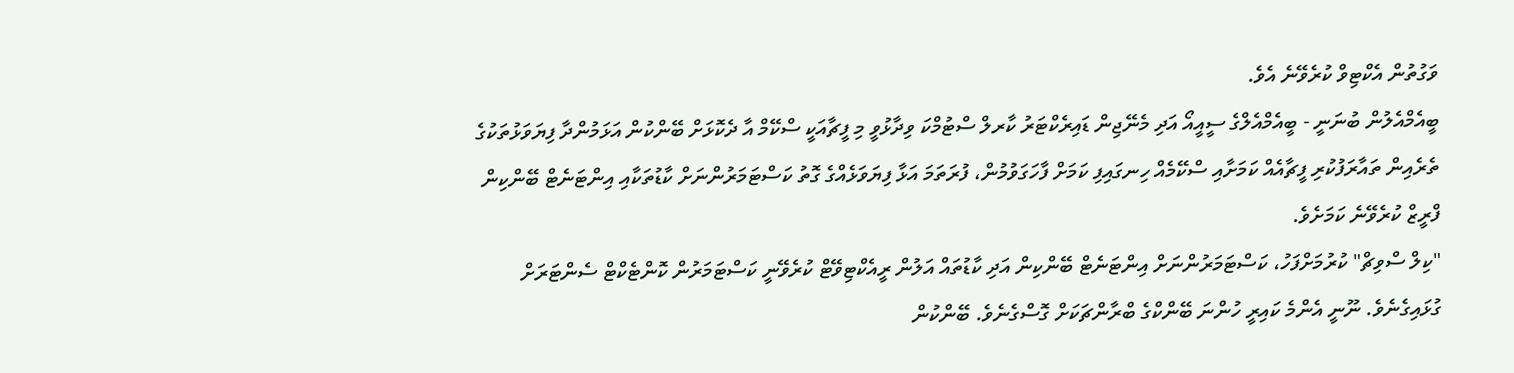ވަގުތުން އެކްޓިވް ކުރެވޭނެ އެވެ.
ބީއެމްއެލުން ބުނަނީ - ބީއެމްއެލްގެ ސީއީއޯ އަދި މެނޭޖިން ޑައިރެކްޓަރު ކާރލް ސްޓުމްކަ ވިދާޅުވީ މި ފީޗާއަކީ ސްކޭމް އާ ދެކޮޅަށް ބޭންކުން އަޅަމުންދާ ފިޔަވަޅުތަކުގެ ތެރެއިން ތައާރަފުކުރި ފީޗާއެއް ކަމަށާއި ސްކޭމެއް ހިނގައިފި ކަމަށް ފާހަގަވުމުން، ފުރަތަމަ އަޅާ ފިޔަވަޅެއްގެ ގޮތު ކަސްޓަމަރުންނަށް ކާޑުތަކާއި އިންޓަނެޓް ބޭންކިން ފްރީޒް ކުރެވޭނެ ކަމަށެވެ.
"ކިލް ސްވިޗް" ކުރުމަށްފަހު، ކަސްޓަމަރުންނަށް އިންޓަނެޓް ބޭންކިން އަދި ކާޑުތައް އަލުން ރީއެކްޓިވޭޓް ކުރެވޭނީ ކަސްޓަމަރުން ކޮންޓެކްޓް ސެންޓަރަށް ގުޅައިގެނެވެ. ނޫނީ އެންމެ ކައިރީ ހުންނަ ބޭންކްގެ ބްރާންޗަކަށް ގޮސްގެނެވެ. ބޭންކުން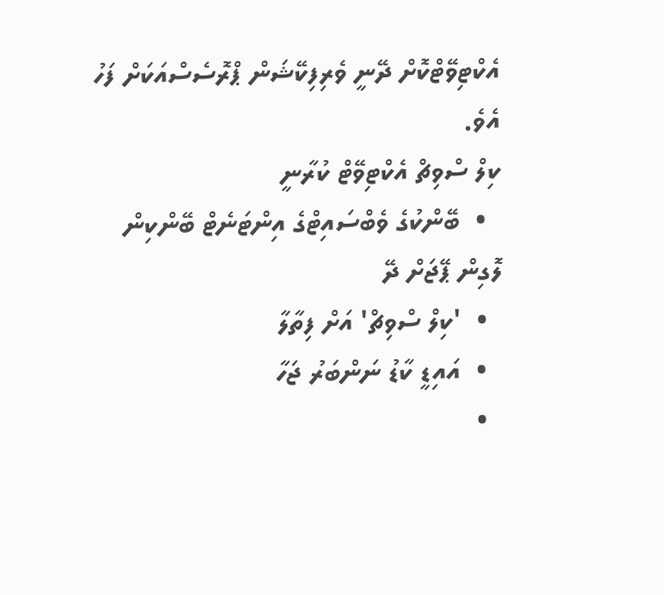އެކްޓިވޭޓްކޮށް ދޭނީ ވެރިފިކޭޝަން ޕްރޮސެސްއަކަށް ފަހު އެވެ.
ކިލް ސްވިޗް އެކްޓިވޭޓް ކުރާނީ
  •  ބޭންކުގެ ވެބްސައިޓްގެ އިންޓަނެޓް ބޭންކިން ލޮގިން ޕޭޖަށް ދޭ
  •  'ކިލް ސްވިޗް' އަށް ފިތާލާ
  •  އައިޑީ ކާޑު ނަންބަރު ޖަހާ
  •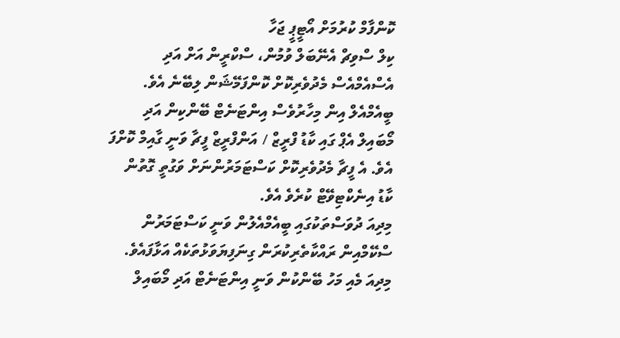ކޮންފާމް ކުރުމަށް އޯޓީޕީ ޖަހާ
ކިލް ސްވިޗް އެނޭބަލް ވުމުން، ސްކްރީން އަށް އަދި އެސްއެމްއެސް މެދުވެރިކޮށް ކޮންފަމޭޝަން ލިބޭނެ އެވެ.
ބީއެމްއެލް އިން މިހާރުވެސް އިންޓަނެޓް ބޭންކިން އަދި މޯބައިލް އެޕް ގައި ކާޑު ފްރީޒް / އަންފްރީޒް ފީޗާ ވަނީ ގާއިމް ކޮށްފަ އެވެ. އެ ފީޗާ މެދުވެރިކޮށް ކަސްޓަމަރުންނަށް ވަގުތީ ގޮތުން ކާޑު އިނެކްޓިވޭޓް ކުރެވެ އެވެ.
މިދިއަ ދުވަސްތަކުގައި ބީއެމްއެލުން ވަނީ ކަސްޓަމަރުން ސްކޭމްއިން ރައްކާތެރިކުރަން ގިނަފިޔަވަޅުތަކެއް އަޅާފައެވެ. މިދިއަ މެއި މަހު ބޭންކުން ވަނީ އިންޓަނެޓް އަދި މޯބައިލް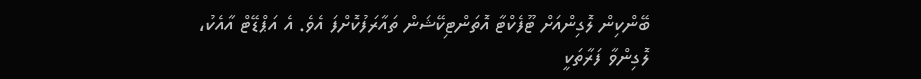ބޭންކިން ލޮގިންއަށް ޓޫފެކްޓާ އޮތަންޓިކޭޝަން ތައާރަފުކޮށްފަ އެވެ. އެ އަޕްޑޭޓް އާއެކު، ލޮގިންވާ ފަރާތަކީ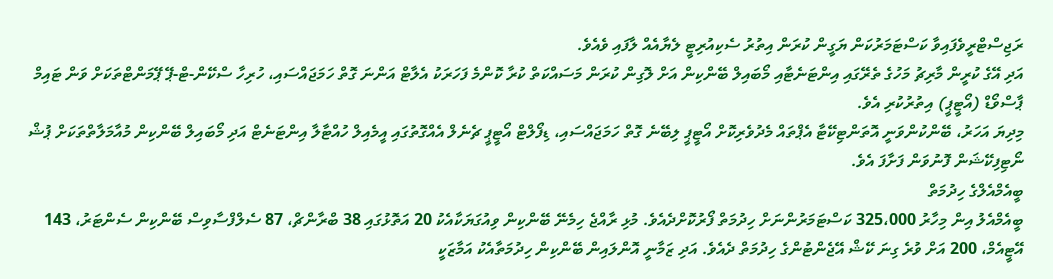ރަޖިސްޓްރީވެފައިވާ ކަސްޓަމަރުކަން ޔަގީން ކުރަން އިތުރު ސެކިއުރިޓީ ލެޔާއެއް ލާފައި ވެއެވެ.
އަދި އޭގެ ކުރީން މާރިޗު މަހުގެ ތެރޭގައި އިންޓަނެޓާއި މޯބައިލް ބޭންކިން އަށް ލޮގިން ކުރަން މަސައްކަތް ކުރާ ކޮންމެ ފަހަރަކު އެލާޓް އަންނަ ގޮތް ހަމަޖައްސައި، ހުރިހާ ސްކޭން-ޓް-ޕޭ ޕޭމަންޓްތަކަށް ވަން ޓައިމް ޕާސްވޯޑް (އޯޓީޕީ) އިތުރުކުރި އެވެ.
މިދިޔަ އަހަރު، ބޭންކުންވަނީ އޮތަންޓިކޭޓާ އެޕްތައް މެދުވެރިކޮށް އޯޓީޕީ ލިބޭނެ ގޮތް ހަމަޖައްސައި، ޑިފޯލްޓް އޯޓީޕީ ޗެނެލް އެއްގޮތުގައި އީމެއިލް ހުއްޓާލާ އިންޓަނެޓް އަދި މޯބައިލް ބޭންކިން މުއާމަލާތްތަކަށް ޕުޝް ނޯޓިފިކޭޝަން ފޮނުވަން ފަށާފަ އެވެ.
ބީއެމްއެލްގެ ހިދުމަތް
ބީއެމްއެލު އިން މިހާރު 325،000 ކަސްޓަމަރުންނަށް ހިދުމަތް ފޯރުކޮށްދެއެވެ. މުޅި ރާއްޖެ ހިމެނޭ ބޭންކިން ވިއުގަޔަކާއެކު 20 އަތޮޅުގައި 38 ބްރާންޗް، 87 ސެލްފްސާވިސް ބޭންކިން ސެންޓަރު، 143 އޭޓީއެމް، 200 އަށް ވުރެ ގިނަ ކޭޝް އޭޖެންޓުންގެ ހިދުމަތް ދެއެވެ. އަދި ޒަމާނީ އޮންލައިން ބޭންކިން ހިދުމަތާއެކު އަމާޒަކީ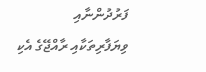ފަރުދުންނާއި ވިޔަފާރިތަކާއި ރާއްޖޭގެ އެކި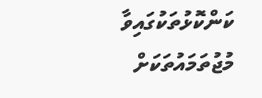ކަންކޮޅުތަކުގައިވާ މުޖުތަމައުތަކަށް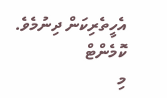އެހީތެރިކަން ދިނުމެވެ.
ކޮމެންޓް
މި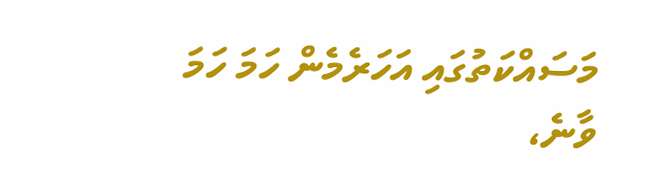މަސައްކަތުގައި އަހަރެމެން ހަމަ ހަމަ ވާނެ،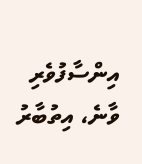އިންސާފުވެރި ވާނެ، އިތުބާރު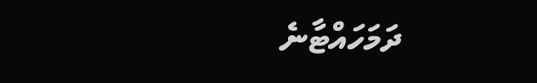ދަމަހައްޓާނެ